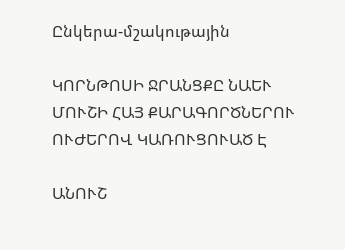Ընկերա-մշակութային

ԿՈՐՆԹՈՍԻ ՋՐԱՆՑՔԸ ՆԱԵՒ ՄՈՒՇԻ ՀԱՅ ՔԱՐԱԳՈՐԾՆԵՐՈՒ ՈՒԺԵՐՈՎ ԿԱՌՈՒՑՈՒԱԾ Է

ԱՆՈՒՇ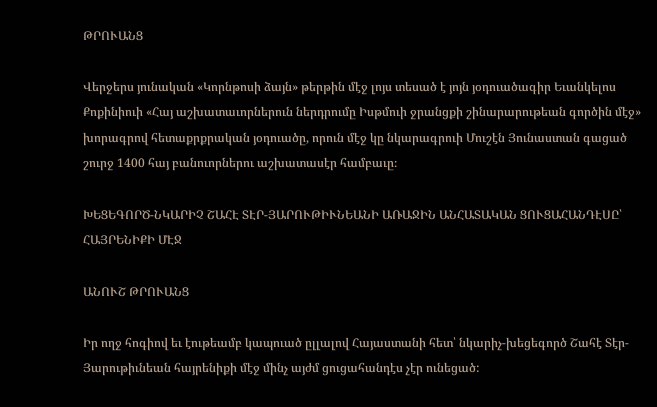ԹՐՈՒԱՆՑ

Վերջերս յունական «Կորնթոսի ձայն» թերթին մէջ լոյս տեսած է յոյն յօդուածագիր Եւանկելոս Քոքինիուի «Հայ աշխատաւորներուն ներդրումը Իսթմուի ջրանցքի շինարարութեան գործին մէջ» խորագրով հետաքրքրական յօդուածը, որուն մէջ կը նկարագրուի Մուշէն Յունաստան գացած շուրջ 1400 հայ բանուորներու աշխատասէր համբաւը։

ԽԵՑԵԳՈՐԾ-ՆԿԱՐԻՉ ՇԱՀԷ ՏԷՐ-ՅԱՐՈՒԹԻՒՆԵԱՆԻ ԱՌԱՋԻՆ ԱՆՀԱՏԱԿԱՆ ՑՈՒՑԱՀԱՆԴԷՍԸ՝ ՀԱՅՐԵՆԻՔԻ ՄԷՋ

ԱՆՈՒՇ ԹՐՈՒԱՆՑ

Իր ողջ հոգիով եւ էութեամբ կապուած ըլլալով Հայաստանի հետ՝ նկարիչ-խեցեգործ Շահէ Տէր-Յարութիւնեան հայրենիքի մէջ մինչ այժմ ցուցահանդէս չէր ունեցած: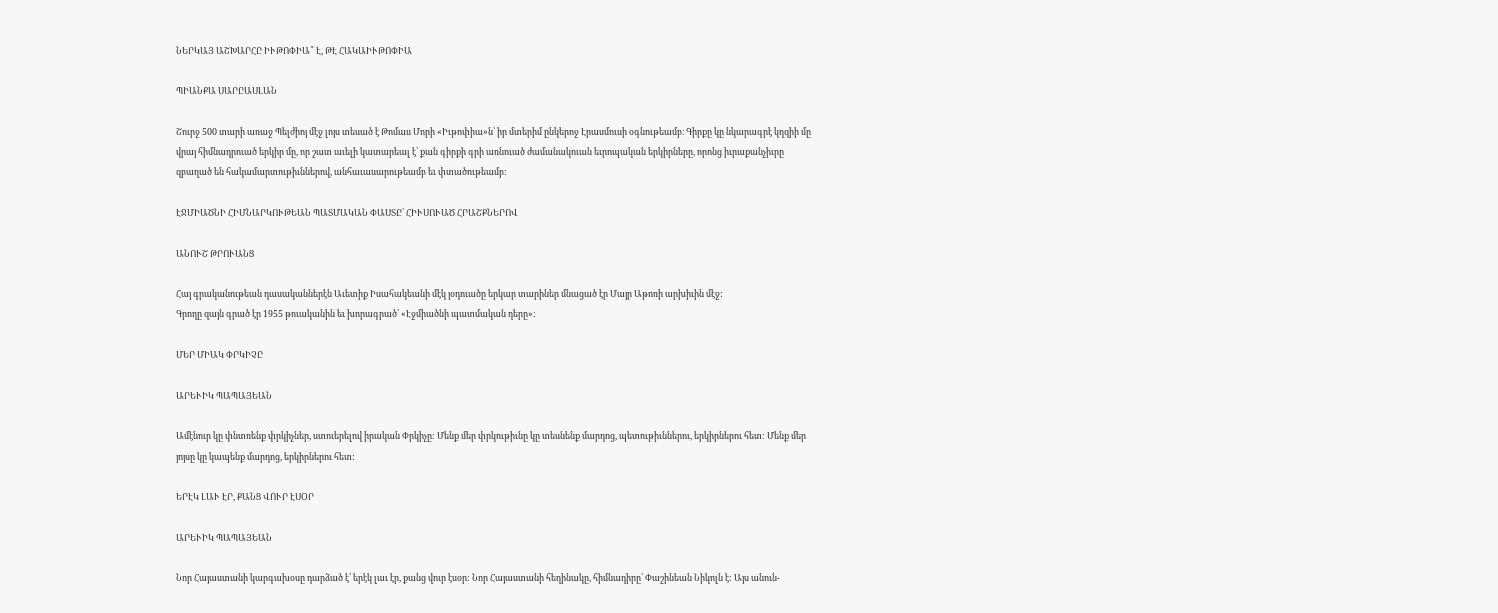ՆԵՐԿԱՅ ԱՇԽԱՐՀԸ ԻՒԹՈՓԻԱ՞ Է, ԹԷ ՀԱԿԱԻՒԹՈՓԻԱ

ՊԻԱՆՔԱ ՍԱՐԸԱՍԼԱՆ

Շուրջ 500 տարի առաջ Պելժիոյ մէջ լոյս տեսած է Թոմաս Մորի «Իւթոփիա»ն՝ իր մտերիմ ընկերոջ Էրասմուսի օգնութեամբ։ Գիրքը կը նկարագրէ կղզիի մը վրայ հիմնադրուած երկիր մը, որ շատ աւելի կատարեալ է՝ քան գիրքի գրի առնուած ժամանակուան եւրոպական երկիրները, որոնց իւրաքանչիւրը զբաղած են հակամարտութիւններով, անհաւասարութեամբ եւ փտածութեամբ:

ԷՋՄԻԱԾՆԻ ՀԻՄՆԱՐԿՈՒԹԵԱՆ ՊԱՏՄԱԿԱՆ ՓԱՍՏԸ՝ ՀԻՒՍՈՒԱԾ ՀՐԱՇՔՆԵՐՈՎ

ԱՆՈՒՇ ԹՐՈՒԱՆՑ

Հայ գրականութեան դասականներէն Աւետիք Իսահակեանի մէկ յօդուածը երկար տարիներ մնացած էր Մայր Աթոռի արխիւին մէջ:
Գրողը զայն գրած էր 1955 թուականին եւ խորագրած՝ «Էջմիածնի պատմական դերը»:

ՄԵՐ ՄԻԱԿ ՓՐԿԻՉԸ

ԱՐԵՒԻԿ ՊԱՊԱՅԵԱՆ

Ամէնուր կը փնտռենք փրկիչներ, ստուերելով իրական Փրկիչը: Մենք մեր փրկութիւնը կը տեսնենք մարդոց, պետութիւններու, երկիրներու հետ: Մենք մեր յոյսը կը կապենք մարդոց, երկիրներու հետ:

ԵՐԷԿ ԼԱՒ ԷՐ, ՔԱՆՑ ՎՈՒՐ ԷՍՕՐ

ԱՐԵՒԻԿ ՊԱՊԱՅԵԱՆ

Նոր Հայաստանի կարգախօսը դարձած է՝ երէկ լաւ էր, քանց վուր էսօր: Նոր Հայաստանի հեղինակը, հիմնադիրը՝ Փաշինեան Նիկոլն է: Այս անուն-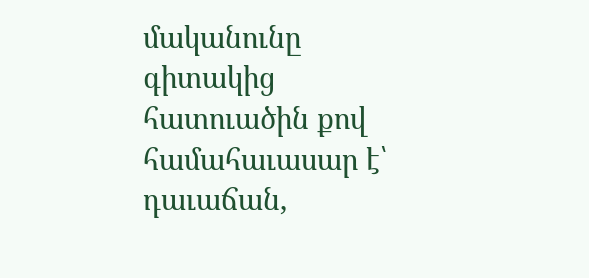մականունը գիտակից հատուածին քով համահաւասար է՝ դաւաճան,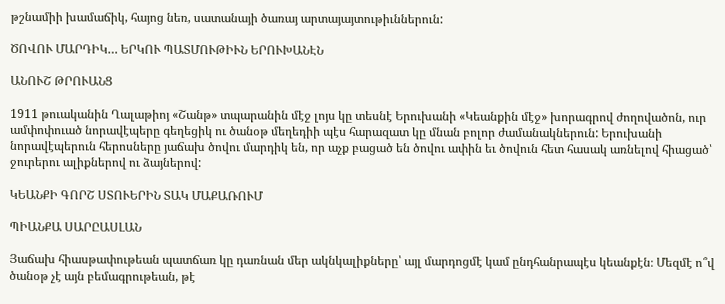թշնամիի խամաճիկ, հայոց նեռ, սատանայի ծառայ արտայայտութիւններուն:

ԾՈՎՈՒ ՄԱՐԴԻԿ… ԵՐԿՈՒ ՊԱՏՄՈՒԹԻՒՆ ԵՐՈՒԽԱՆԷՆ

ԱՆՈՒՇ ԹՐՈՒԱՆՑ

1911 թուականին Ղալաթիոյ «Շանթ» տպարանին մէջ լոյս կը տեսնէ Երուխանի «Կեանքին մէջ» խորագրով ժողովածոն, ուր ամփոփուած նորավէպերը գեղեցիկ ու ծանօթ մեղեդիի պէս հարազատ կը մնան բոլոր ժամանակներուն: Երուխանի նորավէպերուն հերոսները յաճախ ծովու մարդիկ են, որ աչք բացած են ծովու ափին եւ ծովուն հետ հասակ առնելով հիացած՝ ջուրերու ալիքներով ու ձայներով:

ԿԵԱՆՔԻ ԳՈՐՇ ՍՏՈՒԵՐԻՆ ՏԱԿ ՄԱՔԱՌՈՒՄ

ՊԻԱՆՔԱ ՍԱՐԸԱՍԼԱՆ

Յաճախ հիասթափութեան պատճառ կը դառնան մեր ակնկալիքները՝ այլ մարդոցմէ կամ ընդհանրապէս կեանքէն։ Մեզմէ ո՞վ ծանօթ չէ այն բեմագրութեան, թէ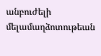անբուժելի մելամաղձոտութեան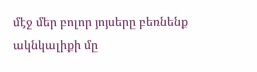մէջ մեր բոլոր յոյսերը բեռնենք ակնկալիքի մը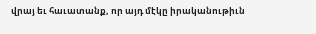վրայ եւ հաւատանք, որ այդ մէկը իրականութիւն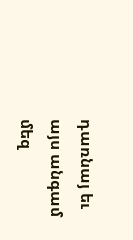դառնայ եւ այս անգամ մեզ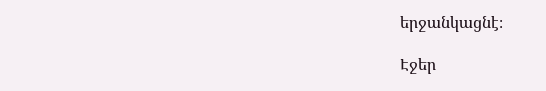երջանկացնէ։

Էջեր